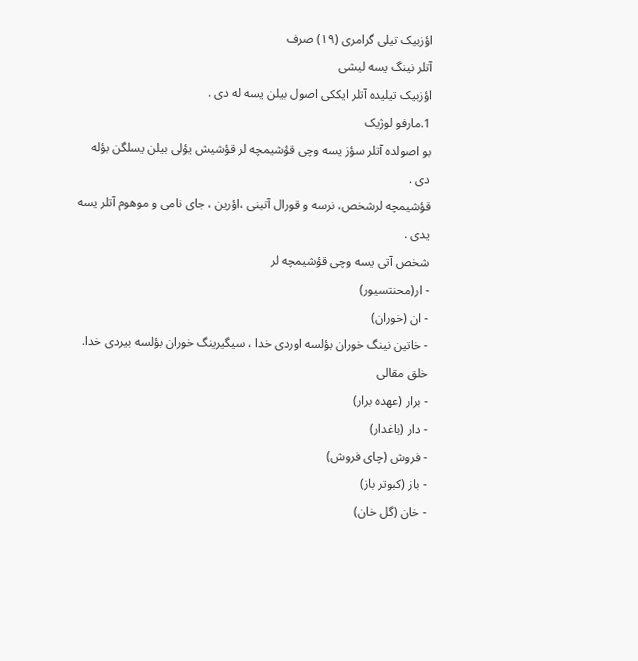اؤزبیک تیلی گرامری (۱۹) صرف
آتلر نینگ یسه لیشی
اؤزبیک تیلیده آتلر ایککی اصول بیلن یسه له دی .
1.مارفو لوژیک
بو اصولده آتلر سؤز یسه وچی قؤشیمچه لر قؤشیش یؤلی بیلن یسلگن بؤله دی .
قؤشیمچه لرشخص، نرسه و قورال آتینی ،اؤرین ، جای نامی و موهوم آتلر یسه یدی .
شخص آتی یسه وچی قؤشیمچه لر
- ار(محنتسیور)
- ان (خوران)
- خاتین نینگ خوران بؤلسه اوردی خدا ، سیگیرینگ خوران بؤلسه بیردی خدا.
خلق مقالی
- برار (عهده برار)
- دار (باغدار)
- فروش (چای فروش)
- باز (کبوتر باز)
- خان (گل خان)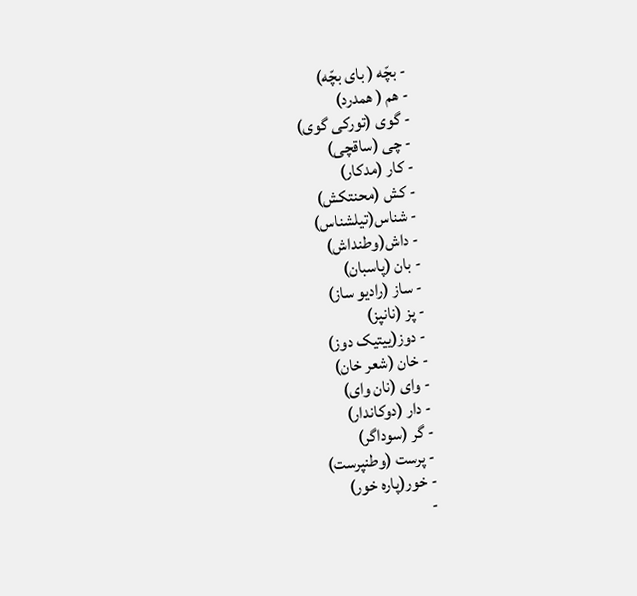- بچّه ( بای بچّه)
- هم ( همدرد)
- گوی (تورکی گوی)
- چی (ساقچی)
- کار (مدکار)
- کش (محنتکش)
- شناس(تیلشناس)
- داش(وطنداش)
- بان (پاسبان)
- ساز (رادیو ساز)
- پز (نانپز)
- دوز(ییتیک دوز)
- خان (شعر خان)
- وای (نان وای)
- دار (دوکاندار)
- گر (سوداگر)
- پرست (وطنپرست)
- خور(پاره خور)
-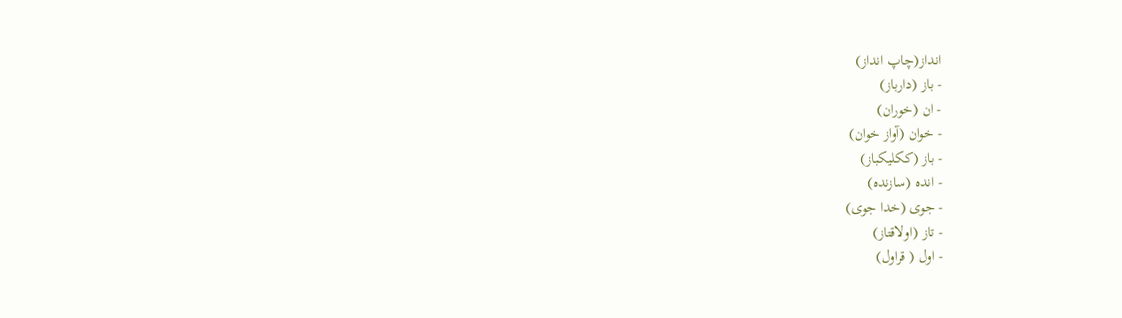انداز(چاپ انداز)
- باز (دارباز)
- ان (خوران)
- خوان (آواز خوان)
- باز (ککلیکباز)
- انده (سازنده)
- جوی (خدا جوی)
- تاز (اولاقتاز)
- اول ( قراول)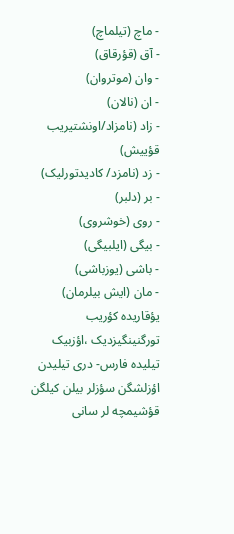- ماچ (تیلماچ)
- آق (قؤرقاق)
- وان (موتروان)
- ان (نالان)
- زاد (نامزاد/اونشتیریب قؤییش)
- زد (نامزد/ کادیدتورلیک)
- بر (دلبر)
- روی (خوشروی)
- بیگی (ایلبیگی)
- باشی (یوزباشی)
- مان (ایش بیلرمان)
یؤقاریده کؤریب تورگنینگیزدیک ،اؤزبیک تیلیده فارس- دری تیلیدن
اؤزلشگن سؤزلر بیلن کیلگن قؤشیمچه لر سانی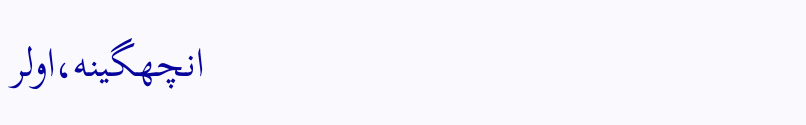انچهگینه،اولر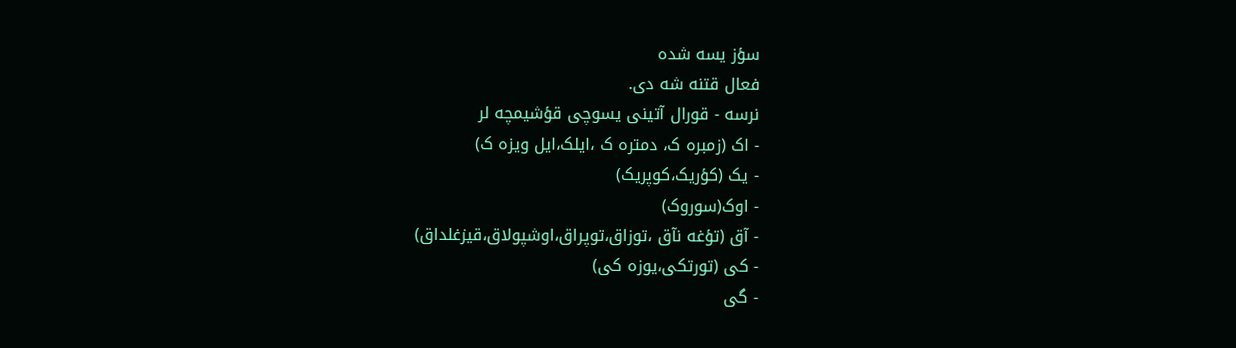سؤز یسه شده
فعال قتنه شه دی.
نرسه - قورال آتینی یسوچی قؤشیمچه لر
- اک (زمبره ک، دمتره ک ،ایلک،ایل ویزه ک)
- یک (کؤریک،کوپریک)
- اوک(سوروک)
- آق (تؤغه نآق ،توزاق،توپراق،اوشپولاق،قیزغلداق)
- کی (تورتکی،یوزه کی)
- گی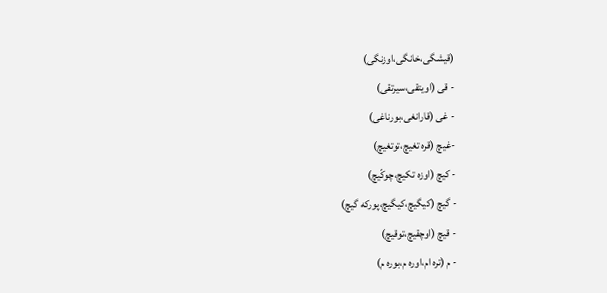(قیشگی،خانگی،اوزنگی)
- قی (اویتقی،سیرتقی)
- غی (قارانغی،بورناغی)
-غیچ (قره تغیچ،توتغیچ)
- کیچ (اوزه تکیچ،چوکّیچ)
- گیچ (کیگیچ،کیگیچ،پورکه گیچ)
- قیچ (اوچقیچ،توقیچ)
- م (تره ام،اوره م،بوره م)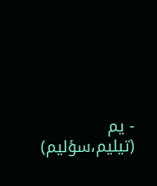- یم (تیلیم،سؤلیم)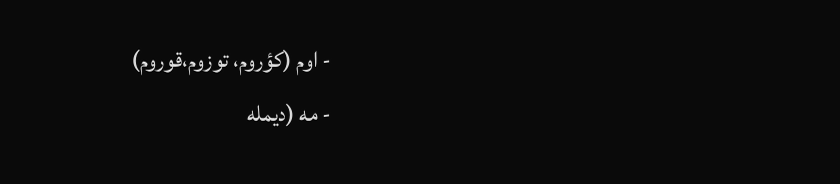- اوم (کؤروم، توزوم،قوروم)
- مه (دیمله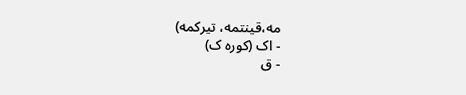مه،قینتمه، تیرکمه)
- اک (کوره ک)
- ق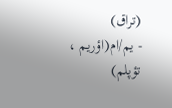(تراق)
- یم/ام(اؤریم ، تؤپلم)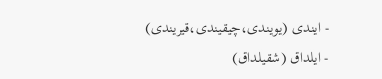- ایندی (یویندی،چیقیندی،قیریندی)
- ایلداق (شقیلداق)